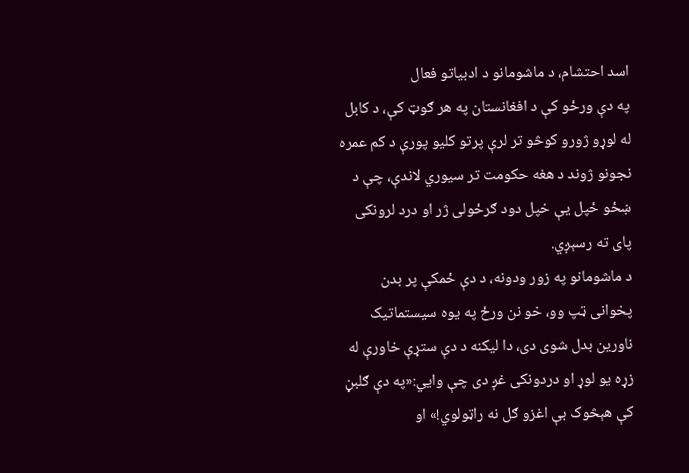اسد احتشام، د ماشومانو د ادبیاتو فعال
په دې ورځو کې د افغانستان په هر ګوټ کې، د کابل له لوړو ژورو کوڅو تر لرې پرتو کلیو پورې د کم عمره نجونو ژوند د هغه حکومت تر سیوري لاندې، چې د ښځو ځپل یې خپل دود ګرځولی ژر او درد لرونکی پای ته رسېږي.
د ماشومانو په زور ودونه، د دې ځمکې پر بدن پخوانی ټپ وو، خو نن ورځ په یوه سیستماتیک ناورین بدل شوی دی، دا لیکنه د دې ستړې خاورې له زړه یو لوړ او دردونکی غږ دی چې وايي:«په دې ګلبڼ کې هېڅوک بې اغزو ګل نه راټولوي!» او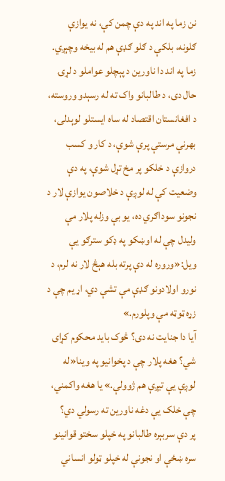نن زما په اند په دې چمن کې، نه یوازې ګلونه، بلکې د ګلو ګډې هم له بیخه وچېږي.
زما په اند دا ناورین د پېچلو عواملو د لړۍ حال دی، د طالبانو واک ته له رسېدو وروسته، د افغانستان اقتصاد له ساه ایستلو لوېدلی، بهرنې مرستې پرې شوې، د کار و کسب دروازې د خلکو پر مخ تړل شوې، په دې وضعیت کې له لوږې د خلاصون یوازې لار د نجونو سوداګري ده، یو بې وزله پلار مې ولیدل چې له اوښکو په ډکو سترګو یې ویل:«وروره له دې پرته بله هېڅ لار نه لرم، د نورو اولادونو ګډې مې تشې دي، اړ یم چې د زړه ټوټه مې وپلورم.»
آیا دا جنایت نه دی؟ څوک باید محکوم کړای شي؟ هغه پلار چې د پخوانیو په وینا«له لوږې یې تیږې هم ژوولې.» یا هغه واکمني، چې خلک یې دغه ناورین ته رسولي دي؟
پر دې سربېره طالبانو په خپلو سختو قوانینو سره ښځې او نجونې له خپلو ټولو انساني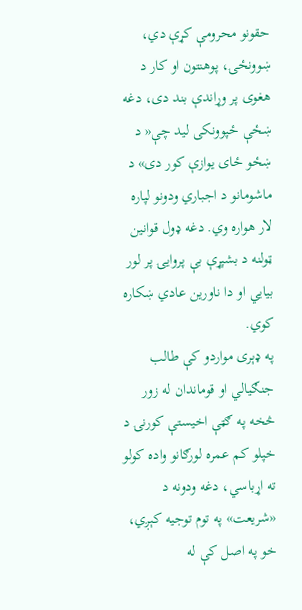حقونو محرومې کړې دي، ښوونځۍ، پوهنتون او کار د هغوی پر وړاندې بند دی، دغه ښځې ځپوونکی لید چې« د ښځو ځای یوازې کور دی» د ماشومانو د اجباري ودونو لپاره لار هواره وي. دغه ډول قوانین ټولنه د بشپړې بې پروایۍ پر لور بیايي او دا ناورین عادي ښکاره کوي.
په ډېری مواردو کې طالب جنګیالي او قوماندان له زور څخه په ګټې اخیستې کورنۍ د خپلو کم عمره لورګانو واده کولو ته اړباسي، دغه ودونه د «شریعت» په توم توجیه کېږي، خو په اصل کې له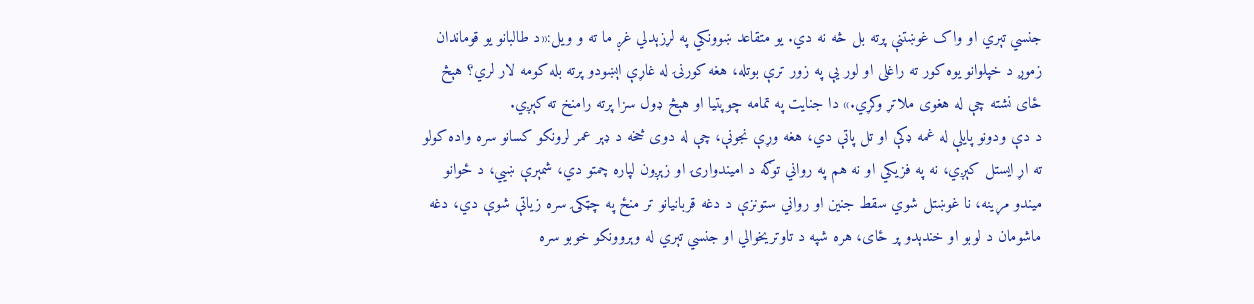جنسي تېري او واک غوښتنې پرته بل څه نه دي. یو متقاعد ښوونکي په لړزېدلي غږ ما ته و ویل:«د طالبانو یو قوماندان زموږ د خپلوانو یوه کور ته راغلی او لور یې په زور ترې بوتله، هغه کورنۍ له غاړې اېښودو پرته بله کومه لار لري؟ هېڅ ځای نشته چې له هغوی ملاتړ وکړي.» دا جنایت په تمامه چوپتیا او هېڅ ډول سزا پرته رامنخ ته کېږي.
د دې ودونو پایلې له غمه ډکې او تل پاتې دي، هغه وړې نجونې، چې له دوی څخه د ډېر عمر لرونکو کسانو سره واده کولو ته اړ ایستل کېږي، نه په فزیکي او نه هم په رواني توګه د امیندوارۍ او زېږون لپاره چمتو دي، شمېرې ښيي، د ځوانو میندو مړینه، نا غوښتل شوي سقط جنین او رواني ستونزې د دغه قربانیانو تر منځ په چټکۍ سره زیاتې شوې دي، دغه ماشومان د لوبو او خندېدو پر ځای، هره شپه د تاوتریخوالي او جنسي تېري له وېروونکو خوبو سره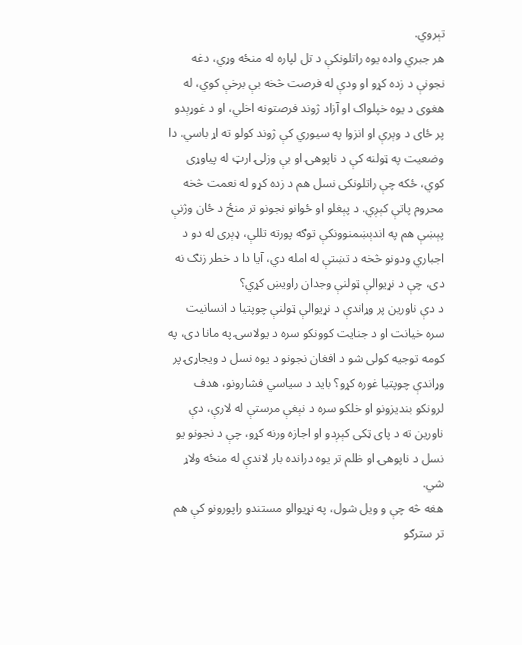تېروي.
هر جبري واده یوه راتلونکې د تل لپاره له منځه وړي، دغه نجونې د زده کړو او ودې له فرصت څخه بې برخې کوي، له هغوی د یوه خپلواک او آزاد ژوند فرصتونه اخلي، او د غوړېدو پر ځای د وېرې او انزوا په سیوري کې ژوند کولو ته اړ باسي. دا وضعیت په ټولنه کې د ناپوهۍ او بې وزلۍ ارټ له پیاوړی کوي، ځکه چې راتلونکی نسل هم د زده کړو له نعمت څخه محروم پاتې کېږي. د پېغلو او ځوانو نجونو تر منځ د ځان وژنې پېښې هم په اندېښمنوونکې توګه پورته تللې، ډېری له دو د اجباري ودونو څخه د تښتې له امله دي، آیا دا د خطر زنګ نه دی، چې د نړیوالې ټولنې وجدان راویښ کړي؟
د دې ناورین پر وړاندې د نړیوالې ټولنې چوپتیا د انسانیت سره خیانت او د جنایت کوونکو سره د یولاسۍ په مانا دی، په کومه توجیه کولی شو د افغان نجونو د یوه نسل د ویجاړۍ پر وړاندې چوپتیا غوره کړو؟ باید د سیاسي فشارونو، هدف لرونکو بندیزونو او خلکو سره د نېغې مرستې له لارې، دې ناورین ته د پای ټکی کېږدو او اجازه ورنه کړو، چې د نجونو یو نسل د ناپوهۍ او ظلم تر یوه درانده بار لاندې له منځه ولاړ شي.
هغه څه چې و ویل شول، په نړیوالو مستندو راپورونو کې هم تر سترګو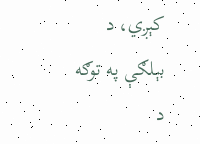کېږي، د بېلګې په توګه د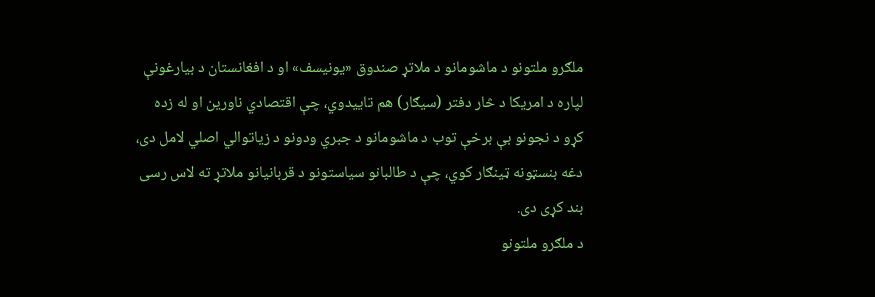ملګرو ملتونو د ماشومانو د ملاتړ صندوق «یونیسف» او د افغانستان د بیارغونې لپاره د امریکا د څار دفتر (سیګار) هم تاییدوي، چې اقتصادي ناورین او له زده کړو د نجونو بې برخې توب د ماشومانو د جبري ودونو د زیاتوالي اصلي لامل دی، دغه بنسټونه ټینګار کوي، چې د طالبانو سیاستونو د قربانیانو ملاتړ ته لاس رسی بند کړی دی.
د ملګرو ملتونو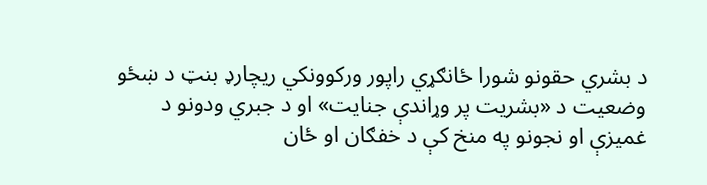د بشري حقونو شورا ځانګړي راپور ورکوونکي ریچارډ بنټ د ښځو وضعیت د «بشریت پر وړاندې جنایت» او د جبري ودونو د غمیزې او نجونو په منخ کې د خفګان او ځان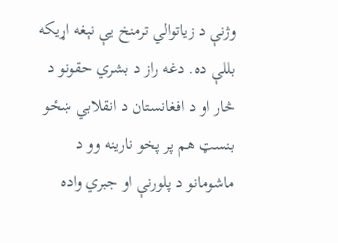وژنې د زیاتوالي ترمنخ یې نېغه اړیکه بللې ده. دغه راز د بشري حقونو د څار او د افغانستان د انقلابي ښځو بنسټ هم پر پخو نارینه وو د ماشومانو د پلورنې او جبري واده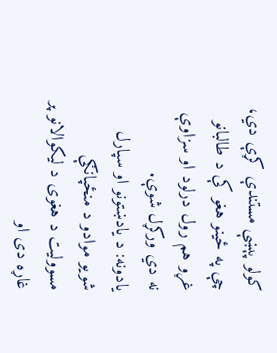کولو پېښې مستندې کړې دي، چې په ځینو هغو کې د طالبانو غړو هم رول درلود او سزاوې نه دي ورکړل شوې.
یادونه: د یادښتونو او سپارل شویو موادو د منځپانګې مسوولیت د هغوی د لیکوالانو پر غاړه دی او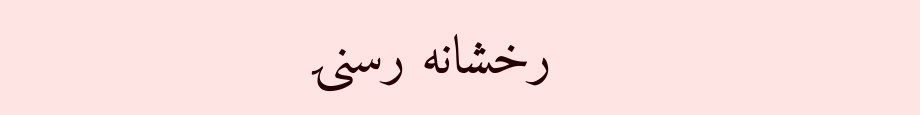رخشانه رسنۍ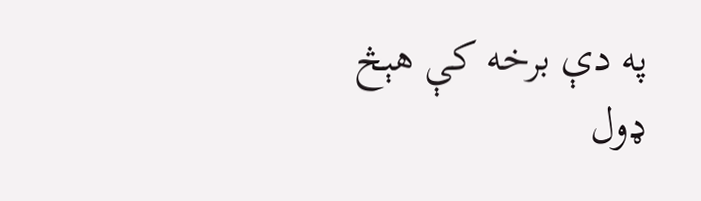په دې برخه کې هېڅ ډول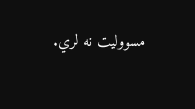مسوولیت نه لري.